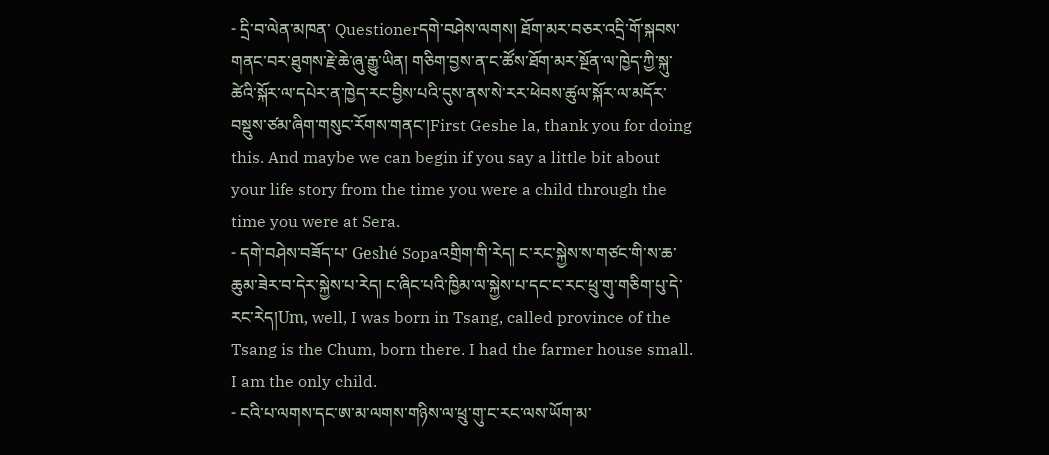- དྲི་བ་ལེན་མཁན་ Questionerདགེ་བཤེས་ལགས། ཐོག་མར་བཅར་འདྲི་གོ་སྐབས་གནང་བར་ཐུགས་རྗེ་ཆེ་ཞུ་རྒྱུ་ཡིན། གཅིག་བྱས་ན་ང་ཚོས་ཐོག་མར་སྔོན་ལ་ཁྱེད་ཀྱི་སྐུ་ཚེའི་སྐོར་ལ་དཔེར་ན་ཁྱེད་རང་བྱིས་པའི་དུས་ནས་སེ་རར་ཕེབས་ཚུལ་སྐོར་ལ་མདོར་བསྡུས་ཙམ་ཞིག་གསུང་རོགས་གནང་།First Geshe la, thank you for doing this. And maybe we can begin if you say a little bit about your life story from the time you were a child through the time you were at Sera.
- དགེ་བཤེས་བཟོད་པ་ Geshé Sopaའགྲིག་གི་རེད། ང་རང་སྐྱེས་ས་གཙང་གི་ས་ཆ་ཆུམ་ཟེར་བ་དེར་སྐྱེས་པ་རེད། ང་ཞིང་པའི་ཁྱིམ་ལ་སྐྱེས་པ་དང་ང་རང་ཕྲུ་གུ་གཅིག་པུ་དེ་རང་རེད།Um, well, I was born in Tsang, called province of the Tsang is the Chum, born there. I had the farmer house small. I am the only child.
- ངའི་པ་ལགས་དང་ཨ་མ་ལགས་གཉིས་ལ་ཕྲུ་གུ་ང་རང་ལས་ཡོག་མ་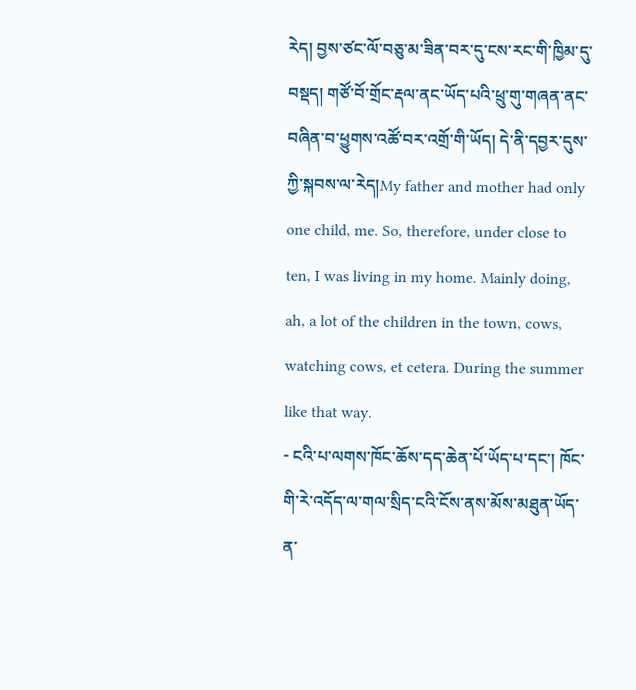རེད། བྱས་ཙང་ལོ་བཅུ་མ་ཟིན་བར་དུ་ངས་རང་གི་ཁྱིམ་དུ་བསྡད། གཙོ་བོ་གྲོང་རྡལ་ནང་ཡོད་པའི་ཕྲུ་གུ་གཞན་ནང་བཞིན་བ་ཕྱུགས་འཚོ་བར་འགྲོ་གི་ཡོད། དེ་ནི་དབྱར་དུས་ཀྱི་སྐབས་ལ་རེད།My father and mother had only one child, me. So, therefore, under close to ten, I was living in my home. Mainly doing, ah, a lot of the children in the town, cows, watching cows, et cetera. During the summer like that way.
- ངའི་པ་ལགས་ཁོང་ཆོས་དད་ཆེན་པོ་ཡོད་པ་དང་། ཁོང་གི་རེ་འདོད་ལ་གལ་སྲིད་ངའི་ངོས་ནས་མོས་མཐུན་ཡོད་ན་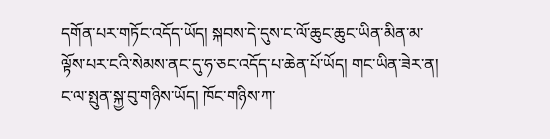དགོན་པར་གཏོང་འདོད་ཡོད། སྐབས་དེ་དུས་ང་ལོ་ཆུང་ཆུང་ཡིན་མིན་མ་ལྟོས་པར་ངའི་སེམས་ནང་དུ་ཧ་ཅང་འདོད་པ་ཆེན་པོ་ཡོད། གང་ཡིན་ཟེར་ན། ང་ལ་སྤུན་སྐྱ་བུ་གཉིས་ཡོད། ཁོང་གཉིས་ཀ་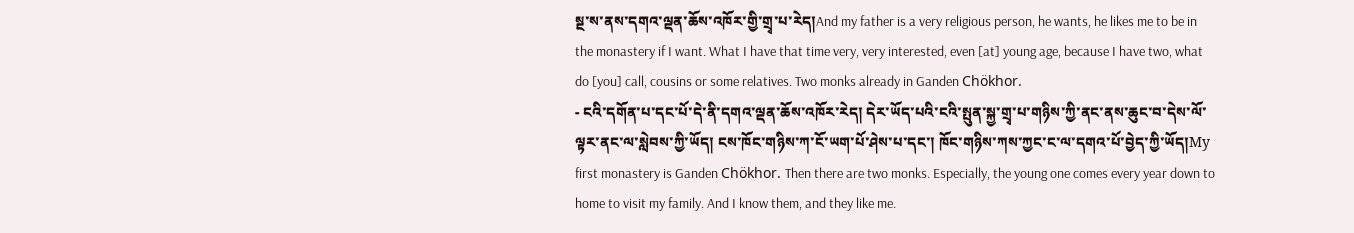སྔ་ས་ནས་དགའ་ལྡན་ཆོས་འཁོར་གྱི་གྲྭ་པ་རེད།And my father is a very religious person, he wants, he likes me to be in the monastery if I want. What I have that time very, very interested, even [at] young age, because I have two, what do [you] call, cousins or some relatives. Two monks already in Ganden Chökhor.
- ངའི་དགོན་པ་དང་པོ་དེ་ནི་དགའ་ལྡན་ཆོས་འཁོར་རེད། དེར་ཡོད་པའི་ངའི་སྤུན་སྐྱ་གྲྭ་པ་གཉིས་ཀྱི་ནང་ནས་ཆུང་བ་དེས་ལོ་ལྟར་ནང་ལ་སླེབས་ཀྱི་ཡོད། ངས་ཁོང་གཉིས་ཀ་ངོ་ཡག་པོ་ཤེས་པ་དང་། ཁོང་གཉིས་ཀས་ཀྱང་ང་ལ་དགའ་པོ་བྱེད་ཀྱི་ཡོད།My first monastery is Ganden Chökhor. Then there are two monks. Especially, the young one comes every year down to home to visit my family. And I know them, and they like me.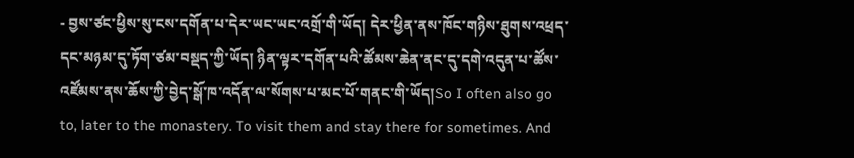- བྱས་ཙང་ཕྱིས་སུ་ངས་དགོན་པ་དེར་ཡང་ཡང་འགྲོ་གི་ཡོད། དེར་ཕྱིན་ནས་ཁོང་གཉིས་ཐུགས་འཕྲད་དང་མཉམ་དུ་ཏོག་ཙམ་བསྡད་ཀྱི་ཡོད། ཉིན་ལྟར་དགོན་པའི་ཚོམས་ཆེན་ནང་དུ་དགེ་འདུན་པ་ཚོས་འཛོམས་ནས་ཆོས་ཀྱི་བྱེད་སྒོ་ཁ་འདོན་ལ་སོགས་པ་མང་པོ་གནང་གི་ཡོད།So I often also go to, later to the monastery. To visit them and stay there for sometimes. And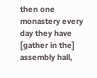then one monastery every day they have [gather in the] assembly hall,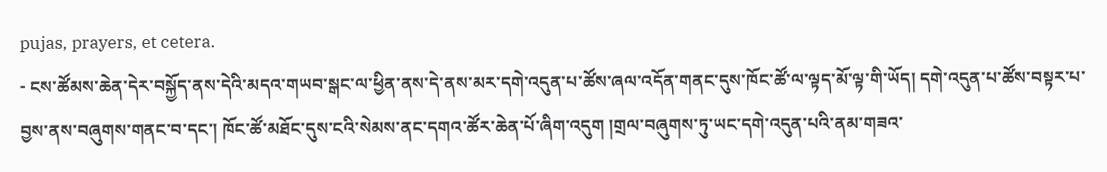pujas, prayers, et cetera.
- ངས་ཚོམས་ཆེན་དེར་བསྐྱོད་ནས་དེའི་མདའ་གཡབ་སྒང་ལ་ཕྱིན་ནས་དེ་ནས་མར་དགེ་འདུན་པ་ཚོས་ཞལ་འདོན་གནང་དུས་ཁོང་ཚོ་ལ་ལྟད་མོ་ལྟ་གི་ཡོད། དགེ་འདུན་པ་ཚོས་བསྟར་པ་བྱས་ནས་བཞུགས་གནང་བ་དང་། ཁོང་ཚོ་མཐོང་དུས་ངའི་སེམས་ནང་དགའ་ཚོར་ཆེན་པོ་ཞིག་འདུག །གྲལ་བཞུགས་ཏུ་ཡང་དགེ་འདུན་པའི་ནམ་གཟའ་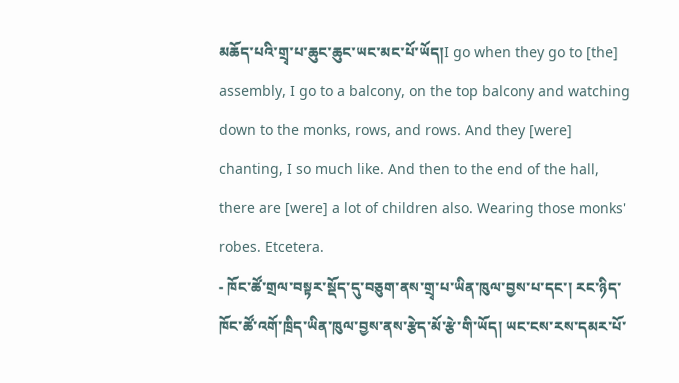མཆོད་པའི་གྲྭ་པ་ཆུང་ཆུང་ཡང་མང་པོ་ཡོད།I go when they go to [the] assembly, I go to a balcony, on the top balcony and watching down to the monks, rows, and rows. And they [were] chanting, I so much like. And then to the end of the hall, there are [were] a lot of children also. Wearing those monks' robes. Etcetera.
- ཁོང་ཚོ་གྲལ་བསྟར་སྡོད་དུ་བཅུག་ནས་གྲྭ་པ་ཡིན་ཁུལ་བྱས་པ་དང་། རང་ཉིད་ཁོང་ཚོ་འགོ་ཁྲིད་ཡིན་ཁུལ་བྱས་ནས་རྩེད་མོ་རྩེ་གི་ཡོད། ཡང་ངས་རས་དམར་པོ་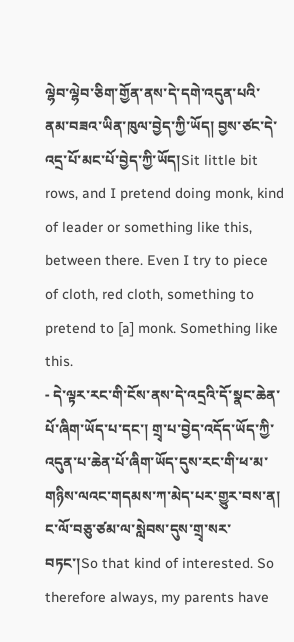ལྷེབ་ལྷེབ་ཅིག་གྱོན་ནས་དེ་དགེ་འདུན་པའི་ནམ་བཟའ་ཡིན་ཁུལ་བྱེད་ཀྱི་ཡོད། བྱས་ཙང་དེ་འདྲ་པོ་མང་པོ་བྱེད་ཀྱི་ཡོད།Sit little bit rows, and I pretend doing monk, kind of leader or something like this, between there. Even I try to piece of cloth, red cloth, something to pretend to [a] monk. Something like this.
- དེ་ལྟར་རང་གི་ངོས་ནས་དེ་འདྲའི་དོ་སྣང་ཆེན་པོ་ཞིག་ཡོད་པ་དང་། གྲྭ་པ་བྱེད་འདོད་ཡོད་ཀྱི་འདུན་པ་ཆེན་པོ་ཞིག་ཡོད་དུས་རང་གི་ཕ་མ་གཉིས་ལའང་གདམས་ཀ་མེད་པར་གྱུར་བས་ན། ང་ལོ་བཅུ་ཙམ་ལ་སླེབས་དུས་གྲྭ་སར་བཏང་།So that kind of interested. So therefore always, my parents have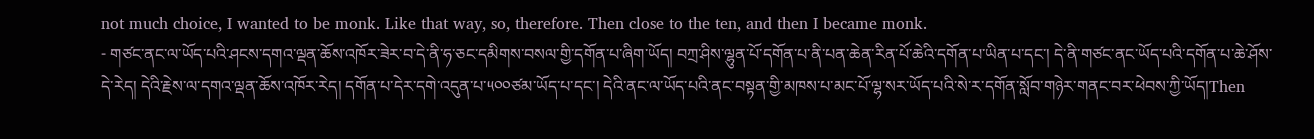not much choice, I wanted to be monk. Like that way, so, therefore. Then close to the ten, and then I became monk.
- གཙང་ནང་ལ་ཡོད་པའི་ཤངས་དགའ་ལྡན་ཆོས་འཁོར་ཟེར་བ་དེ་ནི་ཧ་ཅང་དམིགས་བསལ་གྱི་དགོན་པ་ཞིག་ཡོད། བཀྲ་ཤིས་ལྷུན་པོ་དགོན་པ་ནི་པན་ཆེན་རིན་པོ་ཆེའི་དགོན་པ་ཡིན་པ་དང་། དེ་ནི་གཙང་ནང་ཡོད་པའི་དགོན་པ་ཆེ་ཤོས་དེ་རེད། དེའི་རྗེས་ལ་དགའ་ལྡན་ཆོས་འཁོར་རེད། དགོན་པ་དེར་དགེ་འདུན་པ་༥༠༠ཙམ་ཡོད་པ་དང་། དེའི་ནང་ལ་ཡོད་པའི་ནང་བསྟན་གྱི་མཁས་པ་མང་པོ་ལྷ་སར་ཡོད་པའི་སེ་ར་དགོན་སློབ་གཉེར་གནང་བར་ཕེབས་ཀྱི་ཡོད།Then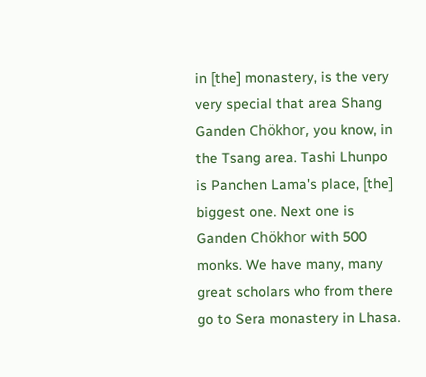in [the] monastery, is the very very special that area Shang Ganden Chökhor, you know, in the Tsang area. Tashi Lhunpo is Panchen Lama's place, [the] biggest one. Next one is Ganden Chökhor with 500 monks. We have many, many great scholars who from there go to Sera monastery in Lhasa.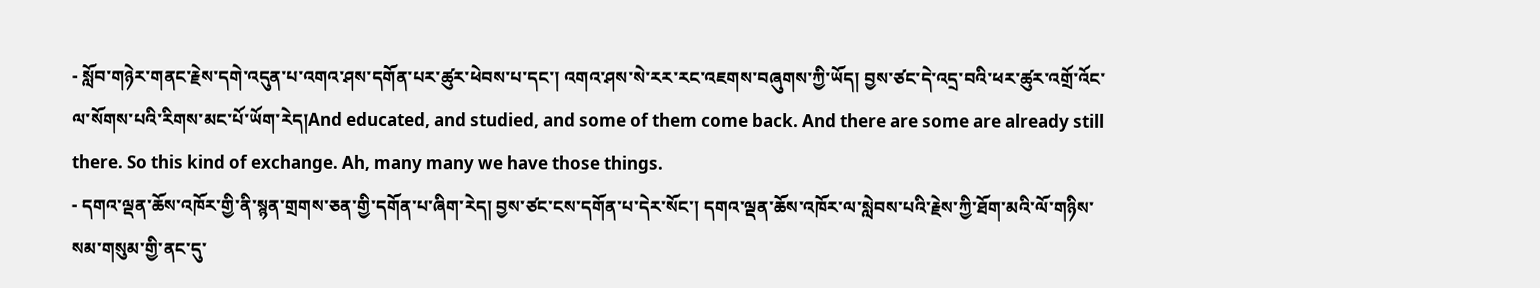- སློབ་གཉེར་གནང་རྗེས་དགེ་འདུན་པ་འགའ་ཤས་དགོན་པར་ཚུར་ཕེབས་པ་དང་། འགའ་ཤས་སེ་རར་རང་འཇགས་བཞུགས་ཀྱི་ཡོད། བྱས་ཙང་དེ་འདྲ་བའི་ཕར་ཚུར་འགྲོ་འོང་ལ་སོགས་པའི་རིགས་མང་པོ་ཡོག་རེད།And educated, and studied, and some of them come back. And there are some are already still there. So this kind of exchange. Ah, many many we have those things.
- དགའ་ལྡན་ཆོས་འཁོར་གྱི་ནི་སྙན་གྲགས་ཅན་གྱི་དགོན་པ་ཞིག་རེད། བྱས་ཙང་ངས་དགོན་པ་དེར་སོང་། དགའ་ལྡན་ཆོས་འཁོར་ལ་སླེབས་པའི་རྗེས་ཀྱི་ཐོག་མའི་ལོ་གཉིས་སམ་གསུམ་གྱི་ནང་དུ་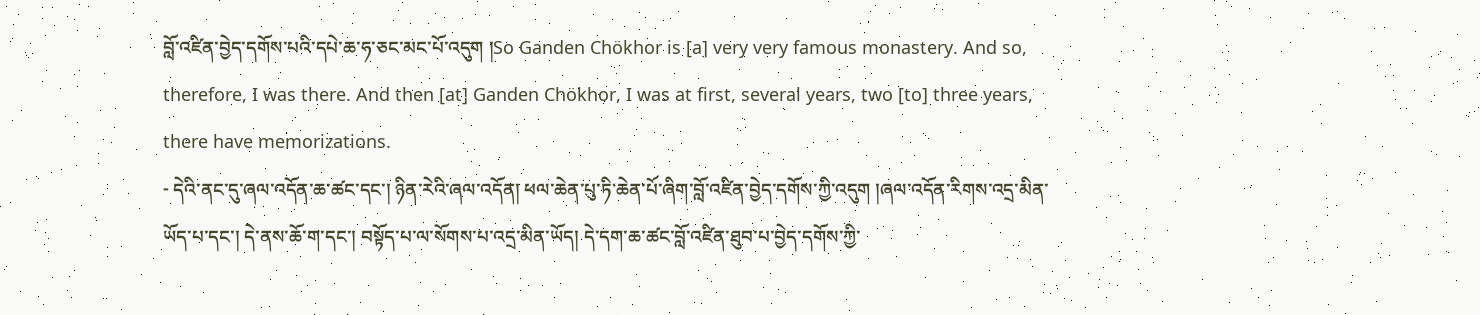བློ་འཛིན་བྱེད་དགོས་པའི་དཔེ་ཆ་ཧ་ཅང་མང་པོ་འདུག །So Ganden Chökhor is [a] very very famous monastery. And so, therefore, I was there. And then [at] Ganden Chökhor, I was at first, several years, two [to] three years, there have memorizations.
- དེའི་ནང་དུ་ཞལ་འདོན་ཆ་ཚང་དང་། ཉིན་རེའི་ཞལ་འདོན། ཕལ་ཆེན་པུ་ཏི་ཆེན་པོ་ཞིག་བློ་འཛིན་བྱེད་དགོས་ཀྱི་འདུག །ཞལ་འདོན་རིགས་འདྲ་མིན་ཡོད་པ་དང་། དེ་ནས་ཆོ་ག་དང་། བསྟོད་པ་ལ་སོགས་པ་འདྲ་མིན་ཡོད། དེ་དག་ཆ་ཚང་བློ་འཛིན་ཐུབ་པ་བྱེད་དགོས་ཀྱི་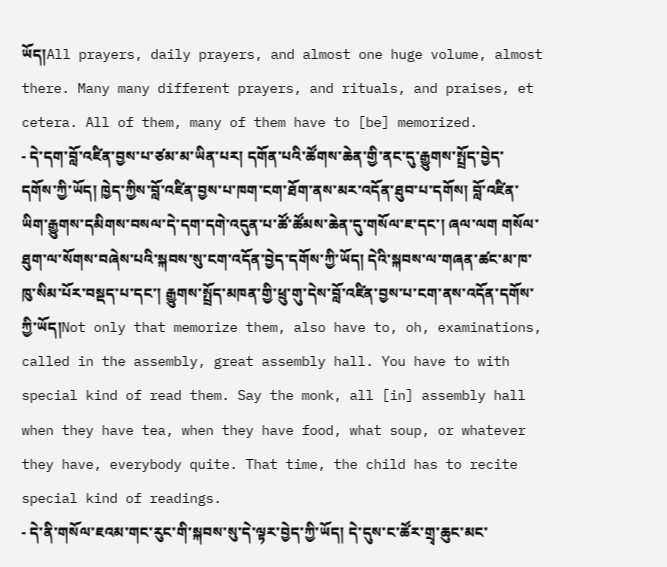ཡོད།All prayers, daily prayers, and almost one huge volume, almost there. Many many different prayers, and rituals, and praises, et cetera. All of them, many of them have to [be] memorized.
- དེ་དག་བློ་འཛིན་བྱས་པ་ཙམ་མ་ཡིན་པར། དགོན་པའི་ཚོགས་ཆེན་གྱི་ནང་དུ་རྒྱུགས་སྤྲོད་བྱེད་དགོས་ཀྱི་ཡོད། ཁྱེད་ཀྱིས་བློ་འཛིན་བྱས་པ་ཁག་ངག་ཐོག་ནས་མར་འདོན་ཐུབ་པ་དགོས། བློ་འཛིན་ཡིག་རྒྱུགས་དམིགས་བསལ་དེ་དག་དགེ་འདུན་པ་ཚོ་ཚོམས་ཆེན་དུ་གསོལ་ཇ་དང་། ཞལ་ལག གསོལ་ཐུག་ལ་སོགས་བཞེས་པའི་སྐབས་སུ་ངག་འདོན་བྱེད་དགོས་ཀྱི་ཡོད། དེའི་སྐབས་ལ་གཞན་ཚང་མ་ཁ་ཁུ་སིམ་པོར་བསྡད་པ་དང་། རྒྱུགས་སྤྲོད་མཁན་གྱི་ཕྲུ་གུ་དེས་བློ་འཛིན་བྱས་པ་ངག་ནས་འདོན་དགོས་ཀྱི་ཡོད།Not only that memorize them, also have to, oh, examinations, called in the assembly, great assembly hall. You have to with special kind of read them. Say the monk, all [in] assembly hall when they have tea, when they have food, what soup, or whatever they have, everybody quite. That time, the child has to recite special kind of readings.
- དེ་ནི་གསོལ་ཇའམ་གང་རུང་གི་སྐབས་སུ་དེ་ལྟར་བྱེད་ཀྱི་ཡོད། དེ་དུས་ང་ཚོར་གྲྭ་ཆུང་མང་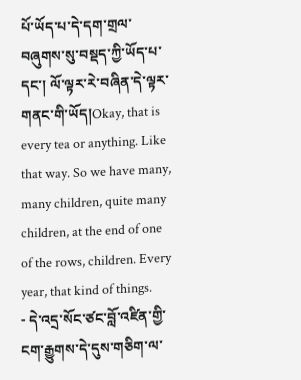པོ་ཡོད་པ་དེ་དག་གྲལ་བཞུགས་སུ་བསྡད་ཀྱི་ཡོད་པ་དང་། ལོ་ལྟར་རེ་བཞིན་དེ་ལྟར་གནང་གི་ཡོད།Okay, that is every tea or anything. Like that way. So we have many, many children, quite many children, at the end of one of the rows, children. Every year, that kind of things.
- དེ་འདྲ་སོང་ཙང་བློ་འཛིན་གྱི་ངག་རྒྱུགས་དེ་དུས་གཅིག་ལ་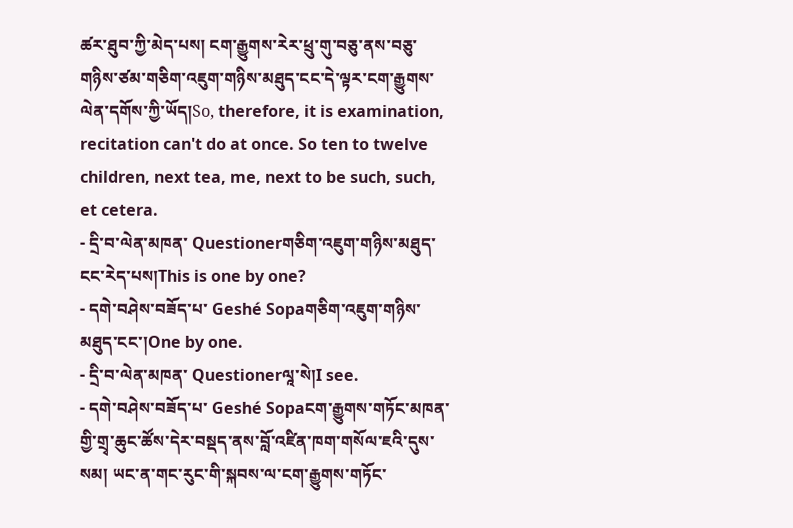ཚར་ཐུབ་ཀྱི་མེད་པས། ངག་རྒྱུགས་རེར་ཕྲུ་གུ་བཅུ་ནས་བཅུ་གཉིས་ཙམ་གཅིག་འཇུག་གཉིས་མཐུད་ངང་དེ་ལྟར་ངག་རྒྱུགས་ལེན་དགོས་ཀྱི་ཡོད།So, therefore, it is examination, recitation can't do at once. So ten to twelve children, next tea, me, next to be such, such, et cetera.
- དྲི་བ་ལེན་མཁན་ Questionerགཅིག་འཇུག་གཉིས་མཐུད་ངང་རེད་པས།This is one by one?
- དགེ་བཤེས་བཟོད་པ་ Geshé Sopaགཅིག་འཇུག་གཉིས་མཐུད་ངང་།One by one.
- དྲི་བ་ལེན་མཁན་ Questionerལཱ་སེ།I see.
- དགེ་བཤེས་བཟོད་པ་ Geshé Sopaངག་རྒྱུགས་གཏོང་མཁན་གྱི་གྲྭ་ཆུང་ཚོས་དེར་བསྡད་ནས་བློ་འཛིན་ཁག་གསོལ་ཇའི་དུས་སམ། ཡང་ན་གང་རུང་གི་སྐབས་ལ་ངག་རྒྱུགས་གཏོང་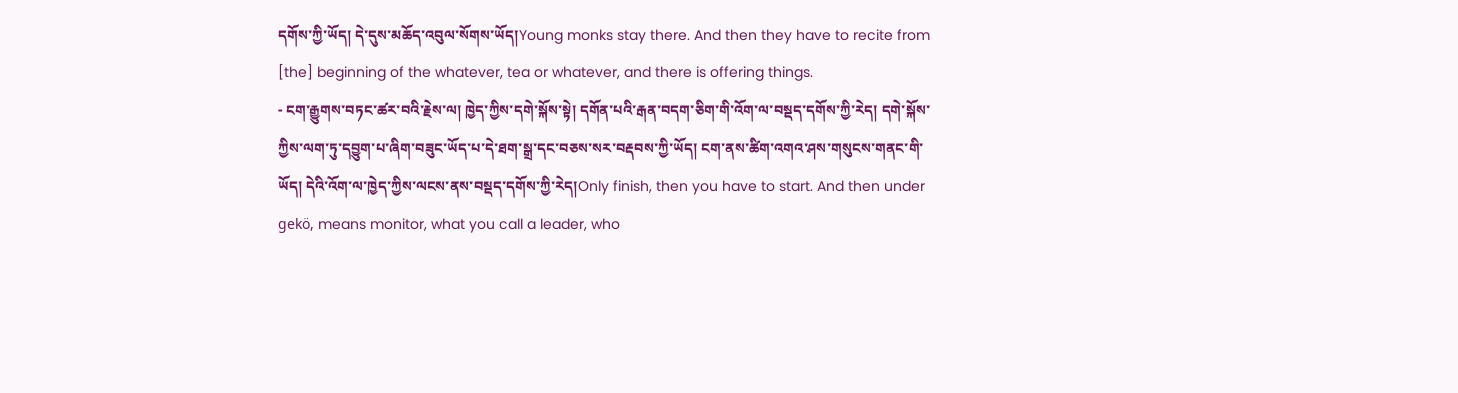དགོས་ཀྱི་ཡོད། དེ་དུས་མཆོད་འབུལ་སོགས་ཡོད།Young monks stay there. And then they have to recite from [the] beginning of the whatever, tea or whatever, and there is offering things.
- ངག་རྒྱུགས་བཏང་ཚར་བའི་རྗེས་ལ། ཁྱེད་ཀྱིས་དགེ་སྐོས་སྟེ། དགོན་པའི་རྒན་བདག་ཅིག་གི་འོག་ལ་བསྡད་དགོས་ཀྱི་རེད། དགེ་སྐོས་ཀྱིས་ལག་ཏུ་དབྱུག་པ་ཞིག་བཟུང་ཡོད་པ་དེ་ཐག་སྒྲ་དང་བཅས་སར་བརྡབས་ཀྱི་ཡོད། ངག་ནས་ཚིག་འགའ་ཤས་གསུངས་གནང་གི་ཡོད། དེའི་འོག་ལ་ཁྱེད་ཀྱིས་ལངས་ནས་བསྡད་དགོས་ཀྱི་རེད།Only finish, then you have to start. And then under gekö, means monitor, what you call a leader, who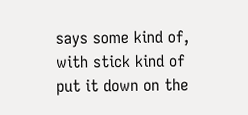says some kind of, with stick kind of put it down on the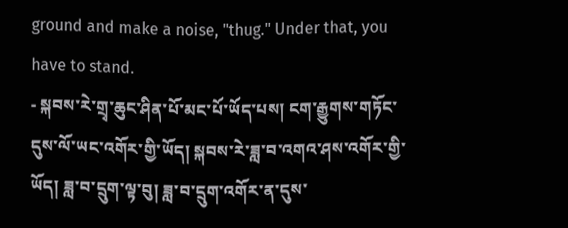ground and make a noise, "thug." Under that, you have to stand.
- སྐབས་རེ་གྲྭ་ཆུང་ཤིན་པོ་མང་པོ་ཡོད་པས། ངག་རྒྱུགས་གཏོང་དུས་ལོ་ཡང་འགོར་གྱི་ཡོད། སྐབས་རེ་ཟླ་བ་འགའ་ཤས་འགོར་གྱི་ཡོད། ཟླ་བ་དྲུག་ལྟ་བུ། ཟླ་བ་དྲུག་འགོར་ན་དུས་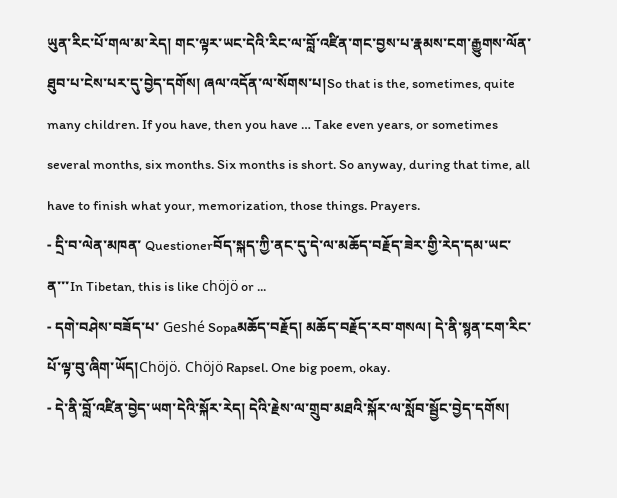ཡུན་རིང་པོ་གལ་མ་རེད། གང་ལྟར་ཡང་དེའི་རིང་ལ་བློ་འཛིན་གང་བྱས་པ་རྣམས་ངག་རྒྱུགས་ལོན་ཐུབ་པ་ངེས་པར་དུ་བྱེད་དགོས། ཞལ་འདོན་ལ་སོགས་པ།So that is the, sometimes, quite many children. If you have, then you have … Take even years, or sometimes several months, six months. Six months is short. So anyway, during that time, all have to finish what your, memorization, those things. Prayers.
- དྲི་བ་ལེན་མཁན་ Questionerབོད་སྐད་ཀྱི་ནང་དུ་དེ་ལ་མཆོད་བརྗོད་ཟེར་གྱི་རེད་དམ་ཡང་ན་་་In Tibetan, this is like chöjö or ...
- དགེ་བཤེས་བཟོད་པ་ Geshé Sopaམཆོད་བརྗོད། མཆོད་བརྗོད་རབ་གསལ། དེ་ནི་སྙན་ངག་རིང་པོ་ལྟ་བུ་ཞིག་ཡོད།Chöjö. Chöjö Rapsel. One big poem, okay.
- དེ་ནི་བློ་འཛིན་བྱེད་ཡག་དེའི་སྐོར་རེད། དེའི་རྗེས་ལ་གྲུབ་མཐའི་སྐོར་ལ་སློབ་སྦྱོང་བྱེད་དགོས།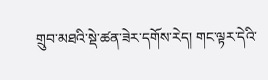གྲུབ་མཐའི་སྡེ་ཚན་ཟེར་དགོས་རེད། གང་ལྟར་དེའི་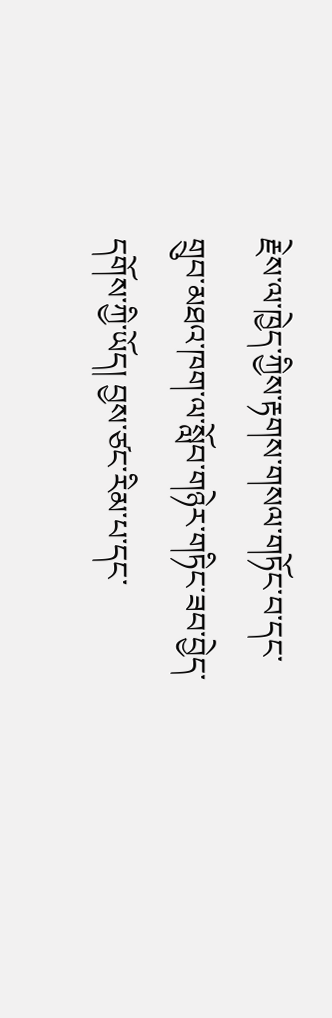རྗེས་ལ་ཁྱེད་ཀྱིས་རྟགས་གསལ་གཏོང་བ་དང་གྲུབ་མཐའ་ཁག་ལ་སློབ་གཉེར་གཏིང་ཟབ་བྱེད་དགོས་ཀྱི་ཡོད། བྱས་ཙང་རིམ་པ་དང་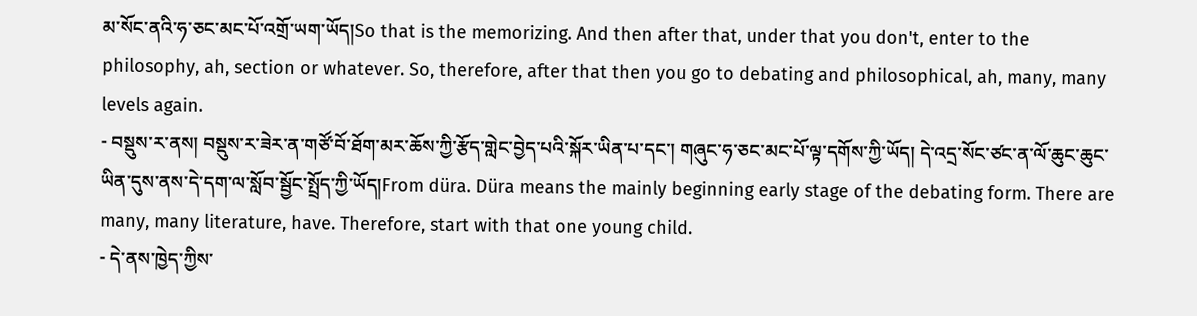མ་སོང་ནའི་ཧ་ཅང་མང་པོ་འགྲོ་ཡག་ཡོད།So that is the memorizing. And then after that, under that you don't, enter to the philosophy, ah, section or whatever. So, therefore, after that then you go to debating and philosophical, ah, many, many levels again.
- བསྡུས་ར་ནས། བསྡུས་ར་ཟེར་ན་གཙོ་བོ་ཐོག་མར་ཆོས་ཀྱི་རྩོད་གླེང་བྱེད་པའི་སྐོར་ཡིན་པ་དང་། གཞུང་ཧ་ཅང་མང་པོ་ལྟ་དགོས་ཀྱི་ཡོད། དེ་འདྲ་སོང་ཙང་ན་ལོ་ཆུང་ཆུང་ཡིན་དུས་ནས་དེ་དག་ལ་སློབ་སྦྱོང་སྤྲོད་ཀྱི་ཡོད།From düra. Düra means the mainly beginning early stage of the debating form. There are many, many literature, have. Therefore, start with that one young child.
- དེ་ནས་ཁྱེད་ཀྱིས་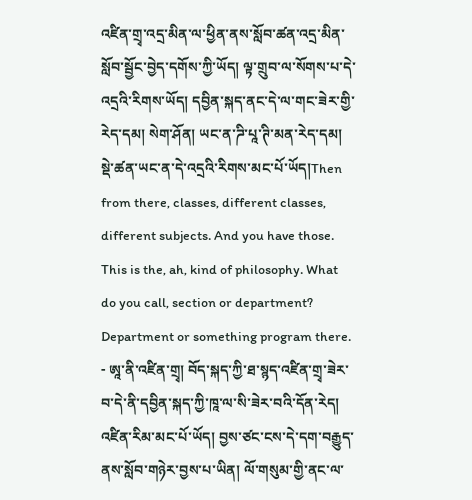འཛིན་གྲྭ་འདྲ་མིན་ལ་ཕྱིན་ནས་སློབ་ཚན་འདྲ་མིན་སློབ་སྦྱོང་བྱེད་དགོས་ཀྱི་ཡོད། ལྟ་གྲུབ་ལ་སོགས་པ་དེ་འདྲའི་རིགས་ཡོད། དབྱིན་སྐད་ནང་དེ་ལ་གང་ཟེར་གྱི་རེད་དམ། སེག་ཤོན། ཡང་ན་ཌི་པཱ་ཊི་མན་རེད་དམ། སྡེ་ཚན་ཡང་ན་དེ་འདྲའི་རིགས་མང་པོ་ཡོད།Then from there, classes, different classes, different subjects. And you have those. This is the, ah, kind of philosophy. What do you call, section or department? Department or something program there.
- ཨཱ་ནི་འཛིན་གྲྭ། བོད་སྐད་ཀྱི་ཐ་སྙད་འཛིན་གྲྭ་ཟེར་བ་དེ་ནི་དབྱིན་སྐད་ཀྱི་ཁཱ་ལ་སི་ཟེར་བའི་དོན་རེད། འཛིན་རིམ་མང་པོ་ཡོད། བྱས་ཙང་ངས་དེ་དག་བརྒྱུད་ནས་སློབ་གཉེར་བྱས་པ་ཡིན། ལོ་གསུམ་གྱི་ནང་ལ་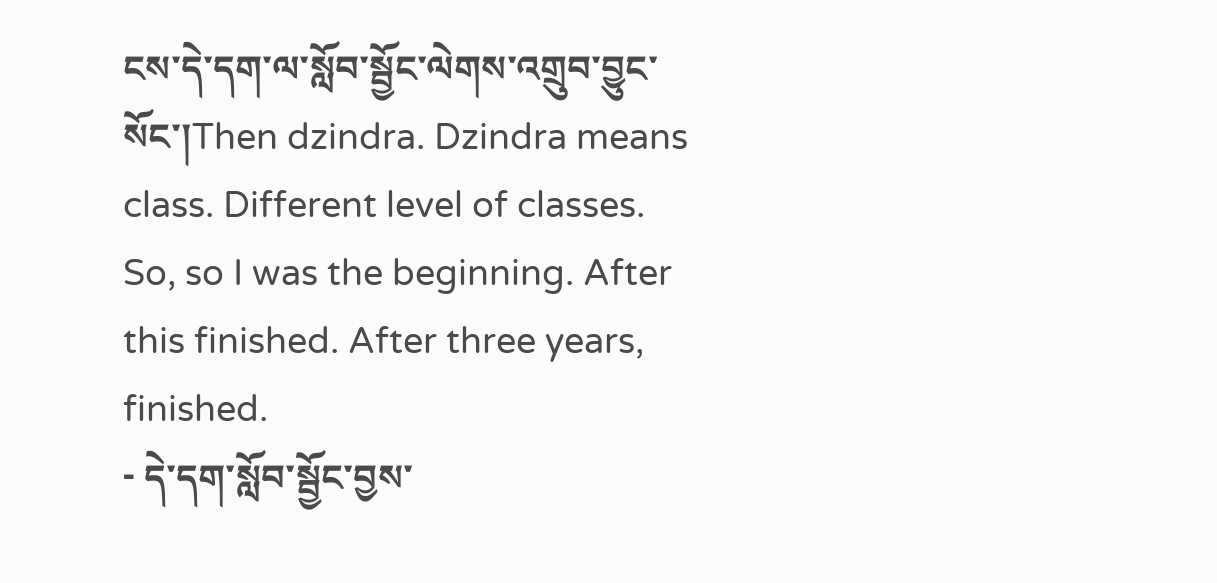ངས་དེ་དག་ལ་སློབ་སྦྱོང་ལེགས་འགྲུབ་བྱུང་སོང་།Then dzindra. Dzindra means class. Different level of classes. So, so I was the beginning. After this finished. After three years, finished.
- དེ་དག་སློབ་སྦྱོང་བྱས་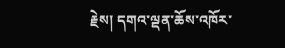རྗེས། དགའ་ལྡན་ཆོས་འཁོར་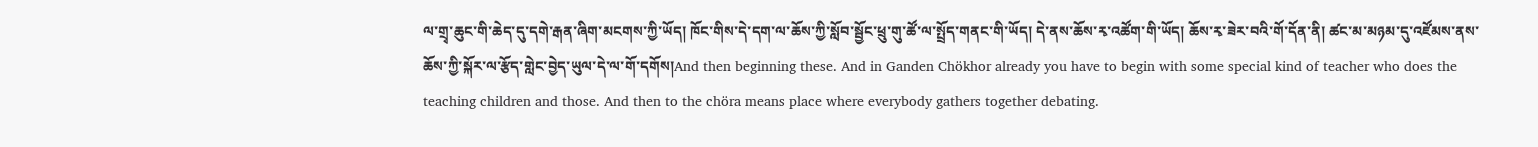ལ་གྲྭ་ཆུང་གི་ཆེད་དུ་དགེ་རྒན་ཞིག་མངགས་ཀྱི་ཡོད། ཁོང་གིས་དེ་དག་ལ་ཆོས་ཀྱི་སློབ་སྦྱོང་ཕྲུ་གུ་ཚོ་ལ་སྤྲོད་གནང་གི་ཡོད། དེ་ནས་ཆོས་རྭ་འཚོག་གི་ཡོད། ཆོས་རྭ་ཟེར་བའི་གོ་དོན་ནི། ཚང་མ་མཉམ་དུ་འཛོམས་ནས་ཆོས་ཀྱི་སྐོར་ལ་རྩོད་གླེང་བྱེད་ཡུལ་དེ་ལ་གོ་དགོས།And then beginning these. And in Ganden Chökhor already you have to begin with some special kind of teacher who does the teaching children and those. And then to the chöra means place where everybody gathers together debating.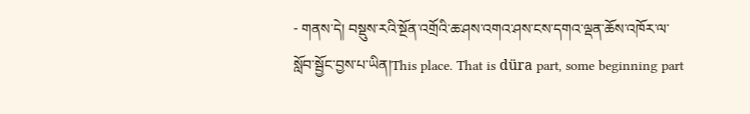- གནས་དེ། བསྡུས་རའི་སྔོན་འགྲོའི་ཆ་ཤས་འགའ་ཤས་ངས་དགའ་ལྡན་ཆོས་འཁོར་ལ་སློབ་སྦྱོང་བྱས་པ་ཡིན།This place. That is düra part, some beginning part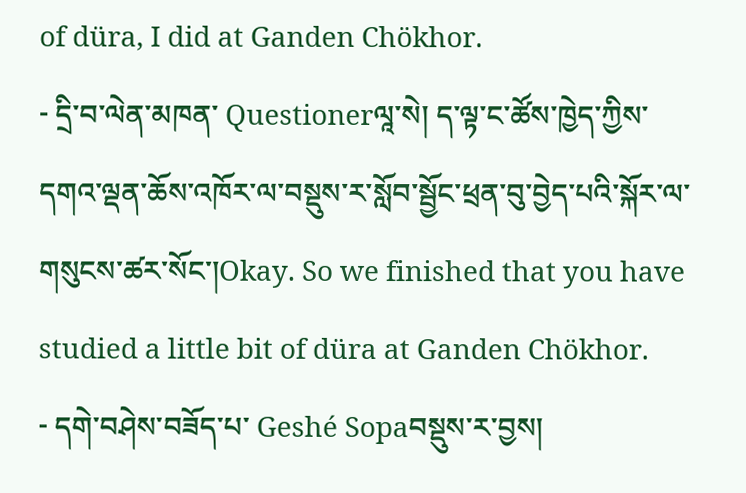of düra, I did at Ganden Chökhor.
- དྲི་བ་ལེན་མཁན་ Questionerལཱ་སེ། ད་ལྟ་ང་ཚོས་ཁྱེད་ཀྱིས་དགའ་ལྡན་ཆོས་འཁོར་ལ་བསྡུས་ར་སློབ་སྦྱོང་ཕྲན་བུ་བྱེད་པའི་སྐོར་ལ་གསུངས་ཚར་སོང་།Okay. So we finished that you have studied a little bit of düra at Ganden Chökhor.
- དགེ་བཤེས་བཟོད་པ་ Geshé Sopaབསྡུས་ར་བྱས།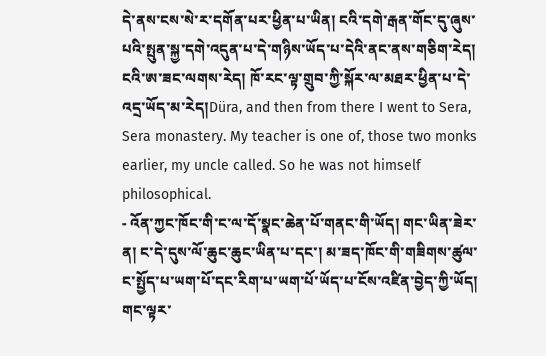དེ་ནས་ངས་སེ་ར་དགོན་པར་ཕྱིན་པ་ཡིན། ངའི་དགེ་རྒན་གོང་དུ་ཞུས་པའི་སྤུན་སྐྱ་དགེ་འདུན་པ་དེ་གཉིས་ཡོད་པ་དེའི་ནང་ནས་གཅིག་རེད། ངའི་ཨ་ཟང་ལགས་རེད། ཁོ་རང་ལྟ་གྲུབ་ཀྱི་སྐོར་ལ་མཐར་ཕྱིན་པ་དེ་འདྲ་ཡོད་མ་རེད།Düra, and then from there I went to Sera, Sera monastery. My teacher is one of, those two monks earlier, my uncle called. So he was not himself philosophical.
- འོན་ཀྱང་ཁོང་གི་ང་ལ་དོ་སྣང་ཆེན་པོ་གནང་གི་ཡོད། གང་ཡིན་ཟེར་ན། ང་དེ་དུས་ལོ་ཆུང་ཆུང་ཡིན་པ་དང་། མ་ཟད་ཁོང་གི་གཟིགས་ཚུལ་ང་སྤྱོད་པ་ཡག་པོ་དང་རིག་པ་ཡག་པོ་ཡོད་པ་ངོས་འཛིན་བྱེད་ཀྱི་ཡོད། གང་ལྟར་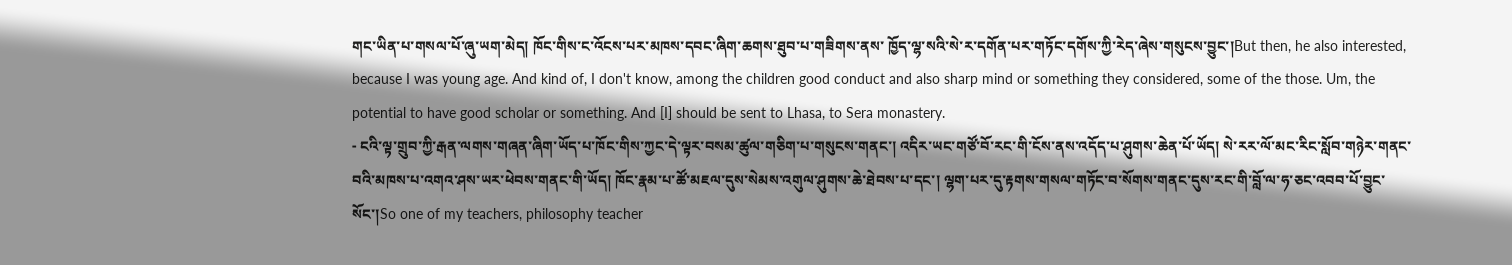གང་ཡིན་པ་གསལ་པོ་ཞུ་ཡག་མེད། ཁོང་གིས་ང་འོངས་པར་མཁས་དབང་ཞིག་ཆགས་ཐུབ་པ་གཟིགས་ནས་ ཁྱོད་ལྷ་སའི་སེ་ར་དགོན་པར་གཏོང་དགོས་ཀྱི་རེད་ཞེས་གསུངས་བྱུང་།But then, he also interested, because I was young age. And kind of, I don't know, among the children good conduct and also sharp mind or something they considered, some of the those. Um, the potential to have good scholar or something. And [I] should be sent to Lhasa, to Sera monastery.
- ངའི་ལྟ་གྲུབ་ཀྱི་རྒན་ལགས་གཞན་ཞིག་ཡོད་པ་ཁོང་གིས་ཀྱང་དེ་ལྟར་བསམ་ཚུལ་གཅིག་པ་གསུངས་གནང་། འདིར་ཡང་གཙོ་བོ་རང་གི་ངོས་ནས་འདོད་པ་ཤུགས་ཆེན་པོ་ཡོད། སེ་རར་ལོ་མང་རིང་སློབ་གཉེར་གནང་བའི་མཁས་པ་འགའ་ཤས་ཡར་ཕེབས་གནང་གི་ཡོད། ཁོང་རྣམ་པ་ཚོ་མཇལ་དུས་སེམས་འགུལ་ཤུགས་ཆེ་ཐེབས་པ་དང་། ལྷག་པར་དུ་རྟགས་གསལ་གཏོང་བ་སོགས་གནང་དུས་རང་གི་བློ་ལ་ཧ་ཅང་འབབ་པོ་བྱུང་སོང་།So one of my teachers, philosophy teacher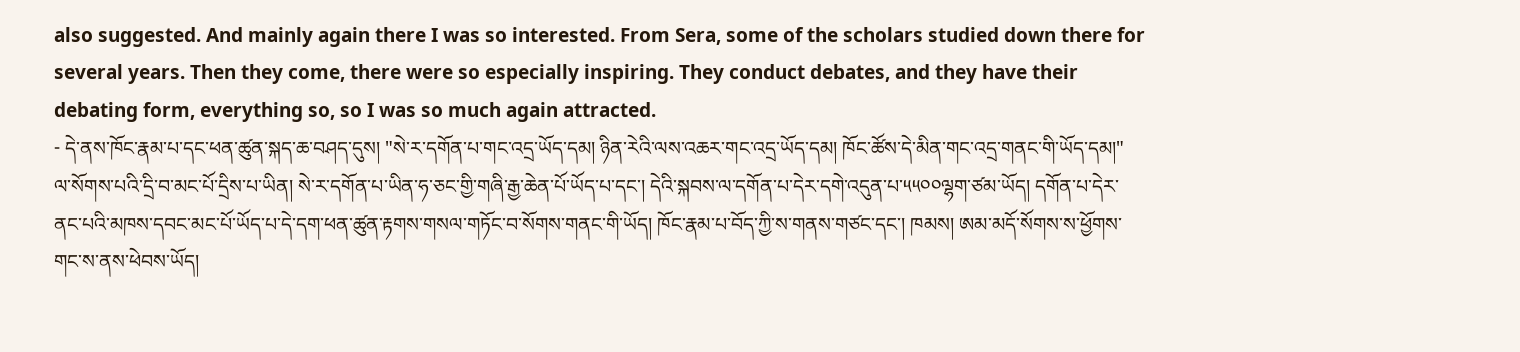also suggested. And mainly again there I was so interested. From Sera, some of the scholars studied down there for several years. Then they come, there were so especially inspiring. They conduct debates, and they have their debating form, everything so, so I was so much again attracted.
- དེ་ནས་ཁོང་རྣམ་པ་དང་ཕན་ཚུན་སྐད་ཆ་བཤད་དུས། "སེ་ར་དགོན་པ་གང་འདྲ་ཡོད་དམ། ཉིན་རེའི་ལས་འཆར་གང་འདྲ་ཡོད་དམ། ཁོང་ཚོས་དེ་མིན་གང་འདྲ་གནང་གི་ཡོད་དམ།" ལ་སོགས་པའི་དྲི་བ་མང་པོ་དྲིས་པ་ཡིན། སེ་ར་དགོན་པ་ཡིན་ཧ་ཅང་གྱི་གཞི་རྒྱ་ཆེན་པོ་ཡོད་པ་དང་། དེའི་སྐབས་ལ་དགོན་པ་དེར་དགེ་འདུན་པ་༥༥༠༠ལྷག་ཙམ་ཡོད། དགོན་པ་དེར་ནང་པའི་མཁས་དབང་མང་པོ་ཡོད་པ་དེ་དག་ཕན་ཚུན་རྟགས་གསལ་གཏོང་བ་སོགས་གནང་གི་ཡོད། ཁོང་རྣམ་པ་བོད་ཀྱི་ས་གནས་གཙང་དང་། ཁམས། ཨམ་མདོ་སོགས་ས་ཕྱོགས་གང་ས་ནས་ཕེབས་ཡོད།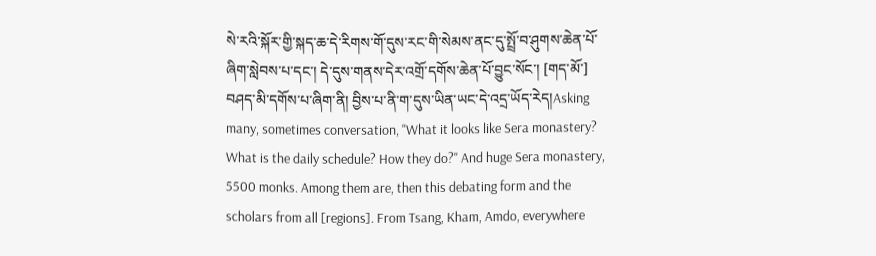སེ་རའི་སྐོར་གྱི་སྐད་ཆ་དེ་རིགས་གོ་དུས་རང་གི་སེམས་ནང་དུ་སྤྲོ་བ་ཤུགས་ཆེན་པོ་ཞིག་སླེབས་པ་དང་། དེ་དུས་གནས་དེར་འགྲོ་དགོས་ཆེན་པོ་བྱུང་སོང་། [གད་མོ་] བཤད་མི་དགོས་པ་ཞིག་ནི། བྱིས་པ་ནི་ག་དུས་ཡིན་ཡང་དེ་འདྲ་ཡོད་རེད།Asking many, sometimes conversation, "What it looks like Sera monastery? What is the daily schedule? How they do?" And huge Sera monastery, 5500 monks. Among them are, then this debating form and the scholars from all [regions]. From Tsang, Kham, Amdo, everywhere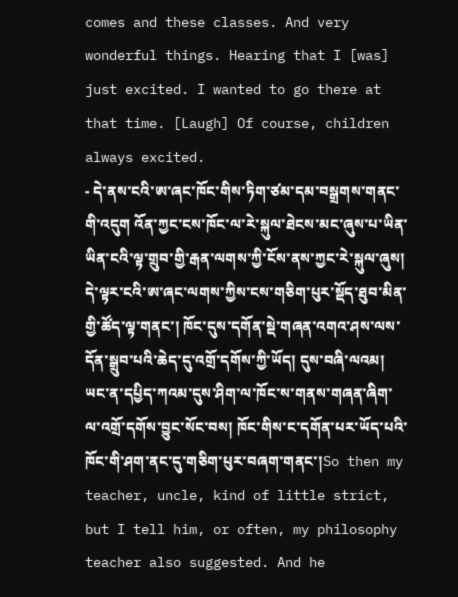comes and these classes. And very wonderful things. Hearing that I [was] just excited. I wanted to go there at that time. [Laugh] Of course, children always excited.
- དེ་ནས་ངའི་ཨ་ཞང་ཁོང་གིས་ཏིག་ཙམ་དམ་བསྒྲགས་གནང་གི་འདུག འོན་ཀྱང་ངས་ཁོང་ལ་རེ་སྐུལ་ཐེངས་མང་ཞུས་པ་ཡིན་ཡིན་ངའི་ལྟ་གྲུབ་གྱི་རྒན་ལགས་ཀྱི་ངོས་ནས་ཀྱང་རེ་སྐུལ་ཞུས། དེ་ལྟར་ངའི་ཨ་ཞང་ལགས་ཀྱིས་ངས་གཅིག་པུར་སྡོད་ཐུབ་མིན་གྱི་ཚོད་ལྟ་གནང་། ཁོང་དུས་དགོན་སྡེ་གཞན་འགའ་ཤས་ལས་དོན་སྒྲུབ་པའི་ཆེད་དུ་འགྲོ་དགོས་ཀྱི་ཡོད། དུས་བཞི་ལའམ། ཡང་ན་དཔྱིད་ཀའམ་དུས་ཤིག་ལ་ཁོང་ས་གནས་གཞན་ཞིག་ལ་འགྲོ་དགོས་བྱུང་སོང་བས། ཁོང་གིས་ང་དགོན་པར་ཡོད་པའི་ཁོང་གི་ཤག་ནང་དུ་གཅིག་པུར་བཞག་གནང་།So then my teacher, uncle, kind of little strict, but I tell him, or often, my philosophy teacher also suggested. And he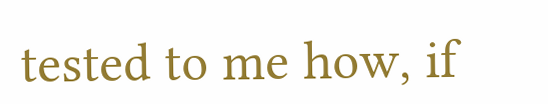tested to me how, if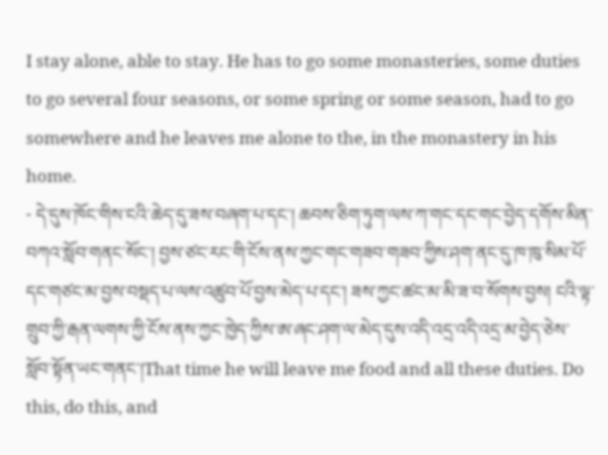I stay alone, able to stay. He has to go some monasteries, some duties to go several four seasons, or some spring or some season, had to go somewhere and he leaves me alone to the, in the monastery in his home.
- དེ་དུས་ཁོང་གིས་ངའི་ཆེད་དུ་ཟས་བཞག་པ་དང་། ཆབས་ཅིག་ཏུག་ལས་ཀ་གང་དང་གང་བྱེད་དགོས་མིན་བཀའ་སློབ་གནང་སོང་། བྱས་ཙང་རང་གི་ངོས་ནས་ཀྱང་གང་གཟབ་གཟབ་ཀྱིས་ཤག་ནང་དུ་ཁ་ཁུ་སིམ་པོ་དང་གཙང་མ་བྱས་བསྡད་པ་ལས་འཚུབ་པོ་བྱས་མེད་པ་དང་། ཟས་ཀྱང་ཚང་མ་མི་ཟ་བ་སོགས་བྱས། ངའི་ལྟ་གྲུབ་ཀྱི་རྒན་ལགས་ཀྱི་ངོས་ནས་ཀྱང་ཁྱེད་ཀྱིས་ཨ་ཞང་ཤག་ལ་མེད་དུས་འདི་འདྲ་འདི་འདྲ་མ་བྱེད་ཅེས་སློབ་སྟོན་ཡང་གནང་།That time he will leave me food and all these duties. Do this, do this, and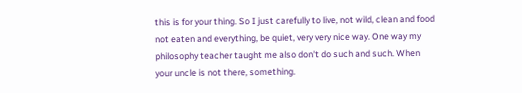this is for your thing. So I just carefully to live, not wild, clean and food not eaten and everything, be quiet, very very nice way. One way my philosophy teacher taught me also don't do such and such. When your uncle is not there, something.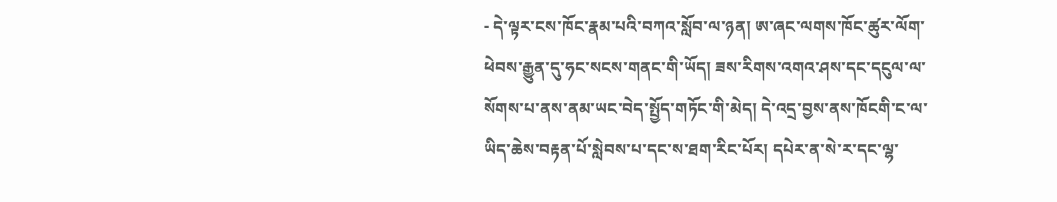- དེ་ལྟར་ངས་ཁོང་རྣམ་པའི་བཀའ་སློབ་ལ་ཉན། ཨ་ཞང་ལགས་ཁོང་ཚུར་ལོག་ཕེབས་རྒྱུན་དུ་ཧང་སངས་གནང་གི་ཡོད། ཟས་རིགས་འགའ་ཤས་དང་དངུལ་ལ་སོགས་པ་ནས་ནམ་ཡང་བེད་སྤྱོད་གཏོང་གི་མེད། དེ་འདྲ་བྱས་ནས་ཁོངགི་ང་ལ་ཡིད་ཆེས་བརྟན་པོ་སླེབས་པ་དང་ས་ཐག་རིང་པོར། དཔེར་ན་སེ་ར་དང་ལྷ་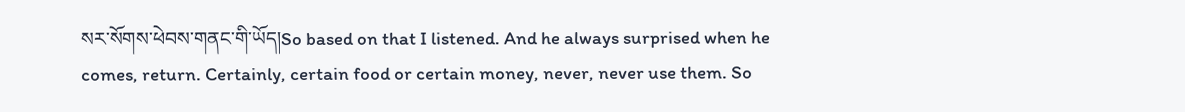སར་སོགས་ཕེབས་གནང་གི་ཡོད།So based on that I listened. And he always surprised when he comes, return. Certainly, certain food or certain money, never, never use them. So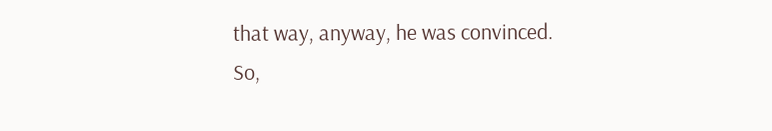that way, anyway, he was convinced. So,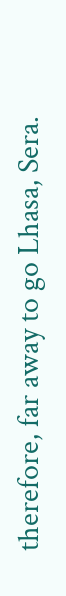therefore, far away to go Lhasa, Sera.